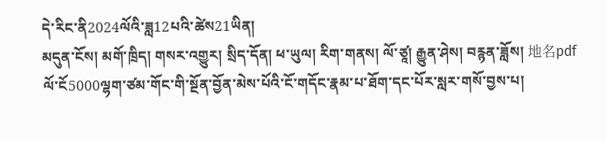དེ་རིང་ནི2024ལོའི་ཟླ12པའི་ཚེས21ཡིན།
མདུན་ངོས། མགོ་ཁྲིད། གསར་འགྱུར། སྲིད་དོན། ཕ་ཡུལ། རིག་གནས། ལོ་ཙཱ། རྒྱུན་ཤེས། བརྙན་ཟློས། 地名pdf
ལོ་ངོ5000ལྷག་ཙམ་གོང་གི་སྔོན་བྱོན་མེས་པོའི་ངོ་གདོང་རྣམ་པ་ཐོག་དང་པོར་སླར་གསོ་བྱས་པ།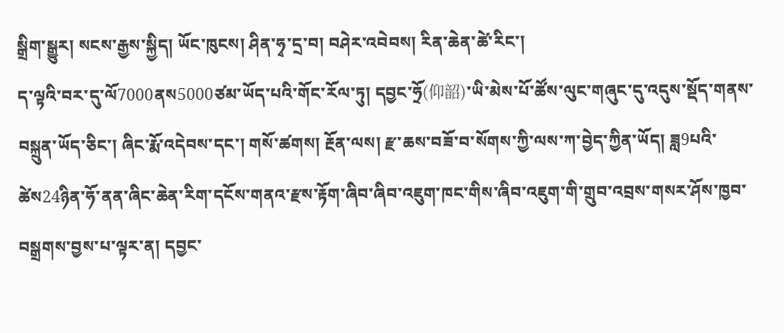སྒྲིག་སྒྱུར། སངས་རྒྱས་སྐྱིད། ཡོང་ཁུངས། ཤིན་ཧྭ་དྲ་བ། བཤེར་འབེབས། རིན་ཆེན་ཚེ་རིང་།
ད་ལྟའི་བར་དུ་ལོ7000ནས5000ཙམ་ཡོད་པའི་གོང་རོལ་ཏུ། དབྱང་ཧྲོ(仰韶)་ཡི་མེས་པོ་ཚོས་ལུང་གཞུང་དུ་འདུས་སྡོད་གནས་བསྐྲུན་ཡོད་ཅིང་། ཞིང་རྨོ་འདེབས་དང་། གསོ་ཚགས། རྔོན་ལས། རྫ་ཆས་བཟོ་བ་སོགས་ཀྱི་ལས་ཀ་བྱེད་ཀྱིན་ཡོད། ཟླ9པའི་ཚེས24ཉིན་ཧོ་ནན་ཞིང་ཆེན་རིག་དངོས་གནའ་རྫས་རྟོག་ཞིབ་ཞིབ་འཇུག་ཁང་གིས་ཞིབ་འཇུག་གི་གྲུབ་འབྲས་གསར་ཤོས་ཁྱབ་བསྒྲགས་བྱས་པ་ལྟར་ན། དབྱང་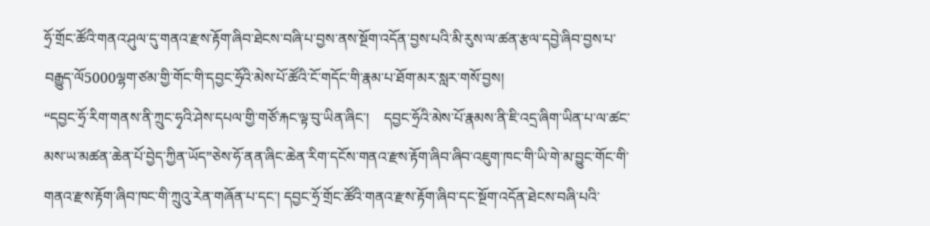ཧྲོ་གྲོང་ཚོའི་གནའ་ཤུལ་དུ་གནའ་རྫས་རྟོག་ཞིབ་ཐེངས་བཞི་པ་བྱས་ནས་སྔོག་འདོན་བྱས་པའི་མི་རུས་ལ་ཚན་རྩལ་དབྱེ་ཞིབ་བྱས་པ་བརྒྱུད་ལོ5000ལྷག་ཙམ་གྱི་གོང་གི་དབྱང་ཧྲོའི་མེས་པོ་ཚོའི་ངོ་གདོང་གི་རྣམ་པ་ཐོག་མར་སླར་གསོ་བྱས།
“དབྱང་ཧྲོ་རིག་གནས་ནི་ཀྲུང་ཧྭའི་ཤེས་དཔལ་གྱི་གཙོ་རྐང་ལྟ་བུ་ཡིན་ཞིང་།    དབྱང་ཧྲོའི་མེས་པོ་རྣམས་ནི་ཇི་འདྲ་ཞིག་ཡིན་པ་ལ་ཚང་མས་ཡ་མཚན་ཆེན་པོ་བྱེད་ཀྱིན་ཡོད”ཅེས་ཧོ་ནན་ཞིང་ཆེན་རིག་དངོས་གནའ་རྫས་རྟོག་ཞིབ་ཞིབ་འཇུག་ཁང་གི་ཡི་གེ་མ་བྱུང་གོང་གི་གནའ་རྫས་རྟོག་ཞིབ་ཁང་གི་ཀྲུའུ་རེན་གཞོན་པ་དང་། དབྱང་ཧྲོ་གྲོང་ཚོའི་གནའ་རྫས་རྟོག་ཞིབ་དང་སྔོག་འདོན་ཐེངས་བཞི་པའི་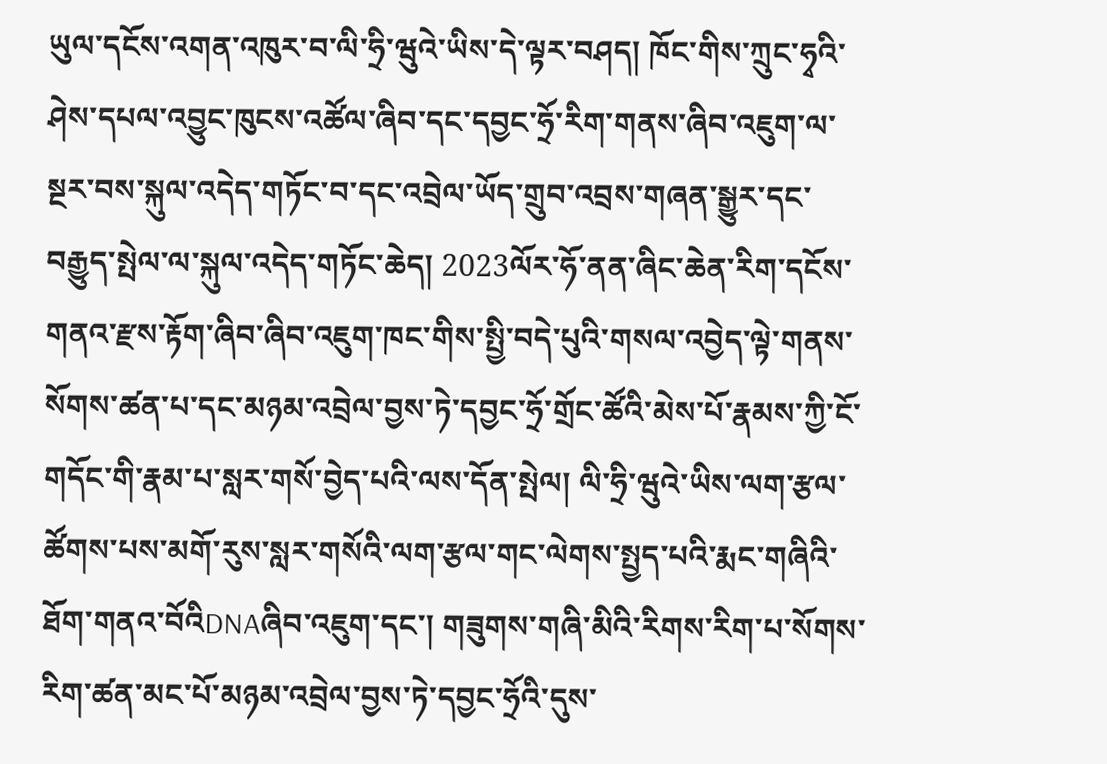ཡུལ་དངོས་འགན་འཁུར་བ་ལི་ཧྲི་ཝུའེ་ཡིས་དེ་ལྟར་བཤད། ཁོང་གིས་ཀྲུང་ཧྭའི་ཤེས་དཔལ་འབྱུང་ཁུངས་འཚོལ་ཞིབ་དང་དབྱང་ཧྲོ་རིག་གནས་ཞིབ་འཇུག་ལ་སྔར་བས་སྐུལ་འདེད་གཏོང་བ་དང་འབྲེལ་ཡོད་གྲུབ་འབྲས་གཞན་སྒྱུར་དང་བརྒྱུད་སྤེལ་ལ་སྐུལ་འདེད་གཏོང་ཆེད། 2023ལོར་ཧོ་ནན་ཞིང་ཆེན་རིག་དངོས་གནའ་རྫས་རྟོག་ཞིབ་ཞིབ་འཇུག་ཁང་གིས་སྤྱི་བདེ་པུའི་གསལ་འབྱེད་ལྟེ་གནས་སོགས་ཚན་པ་དང་མཉམ་འབྲེལ་བྱས་ཏེ་དབྱང་ཧྲོ་གྲོང་ཚོའི་མེས་པོ་རྣམས་ཀྱི་ངོ་གདོང་གི་རྣམ་པ་སླར་གསོ་བྱེད་པའི་ལས་དོན་སྤེལ། ལི་ཧྲི་ཝུའེ་ཡིས་ལག་རྩལ་ཚོགས་པས་མགོ་རུས་སླར་གསོའི་ལག་རྩལ་གང་ལེགས་སྤྱད་པའི་རྨང་གཞིའི་ཐོག་གནའ་བོའིDNAཞིབ་འཇུག་དང་། གཟུགས་གཞི་མིའི་རིགས་རིག་པ་སོགས་རིག་ཚན་མང་པོ་མཉམ་འབྲེལ་བྱས་ཏེ་དབྱང་ཧྲོའི་དུས་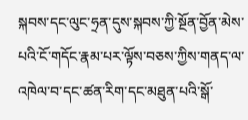སྐབས་དང་ལུང་ཧྲན་དུས་སྐབས་ཀྱི་སྔོན་བྱོན་མེས་པའི་ངོ་གདོང་རྣམ་པར་ལྟོས་བཅས་ཀྱིས་གནད་ལ་འཁེལ་བ་དང་ཚན་རིག་དང་མཐུན་པའི་སྒོ་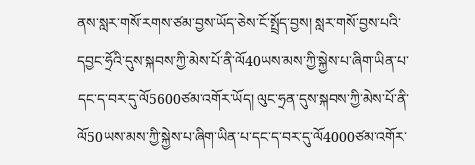ནས་སླར་གསོ་རགས་ཙམ་བྱས་ཡོད་ཅེས་ངོ་སྤྲོད་བྱས། སླར་གསོ་བྱས་པའི་དབྱང་ཧྲོའི་དུས་སྐབས་ཀྱི་མེས་པོ་ནི་ལོ40ཡས་མས་ཀྱི་སྐྱེས་པ་ཞིག་ཡིན་པ་དང་ད་བར་དུ་ལོ5600ཙམ་འགོར་ཡོད། ལུང་ཧྲན་དུས་སྐབས་ཀྱི་མེས་པོ་ནི་ལོ50ཡས་མས་ཀྱི་སྐྱེས་པ་ཞིག་ཡིན་པ་དང་ད་བར་དུ་ལོ4000ཙམ་འགོར་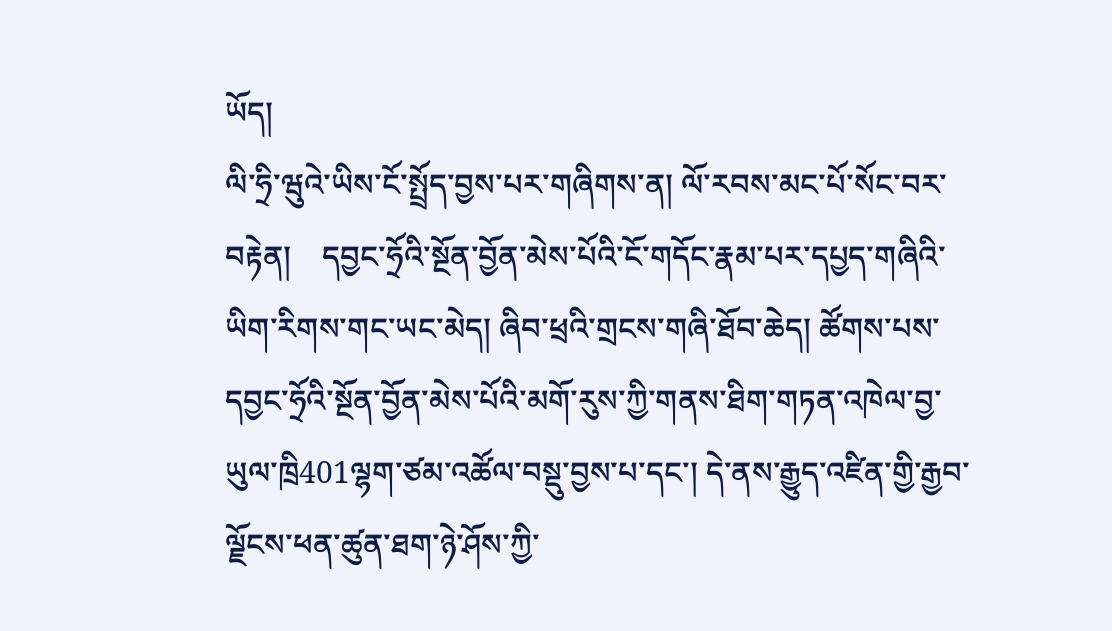ཡོད།
ལི་ཧྲི་ཝུའེ་ཡིས་ངོ་སྤྲོད་བྱས་པར་གཞིགས་ན། ལོ་རབས་མང་པོ་སོང་བར་བརྟེན།    དབྱང་ཧྲོའི་སྔོན་བྱོན་མེས་པོའི་ངོ་གདོང་རྣམ་པར་དཔྱད་གཞིའི་ཡིག་རིགས་གང་ཡང་མེད། ཞིབ་ཕྲའི་གྲངས་གཞི་ཐོབ་ཆེད། ཚོགས་པས་དབྱང་ཧྲོའི་སྔོན་བྱོན་མེས་པོའི་མགོ་རུས་ཀྱི་གནས་ཐིག་གཏན་འཁེལ་བྱ་ཡུལ་ཁྲི401ལྷག་ཙམ་འཚོལ་བསྡུ་བྱས་པ་དང་། དེ་ནས་རྒྱུད་འཛིན་གྱི་རྒྱབ་ལྗོངས་ཕན་ཚུན་ཐག་ཉེ་ཤོས་ཀྱི་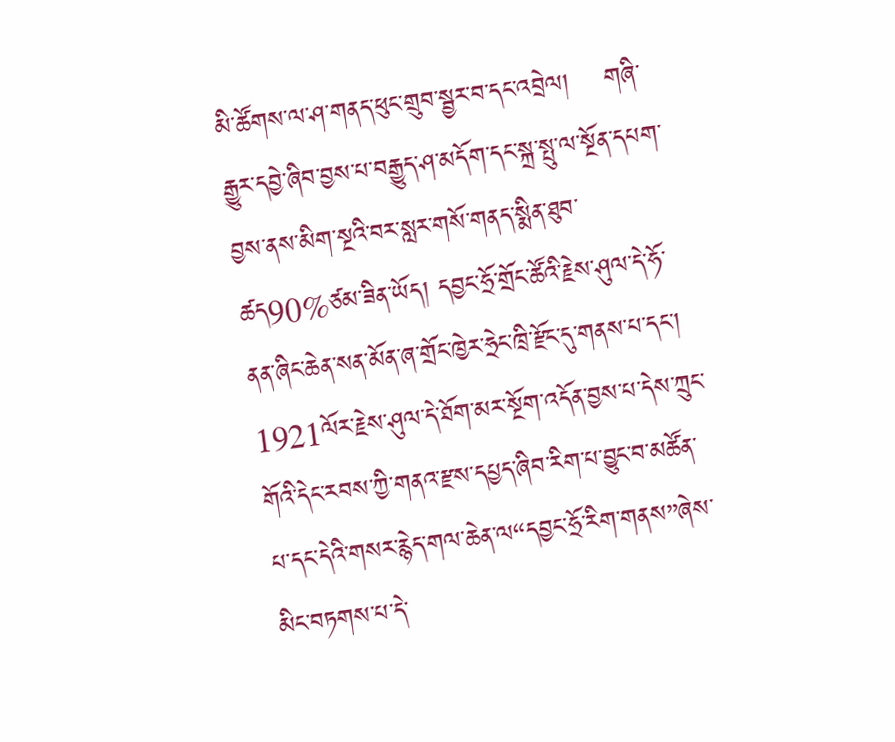མི་ཚོགས་ལ་ཤ་གནད་ཕུང་གྲུབ་སྦྱར་བ་དང་འབྲེལ།    གཞི་རྒྱུར་དབྱེ་ཞིབ་བྱས་པ་བརྒྱུད་ཤ་མདོག་དང་སྐྲ་སྤུ་ལ་སྔོན་དཔག་བྱས་ནས་མིག་སྔའི་བར་སླར་གསོ་གནད་སྨིན་ཐུབ་ཚད90%ཙམ་ཟིན་ཡོད། དབྱང་ཧྲོ་གྲོང་ཚོའི་རྗེས་ཤུལ་དེ་ཧོ་ནན་ཞིང་ཆེན་སན་མོན་ཞ་གྲོང་ཁྱེར་ཧྲེང་ཁྲི་རྫོང་དུ་གནས་པ་དང་།    1921ལོར་རྗེས་ཤུལ་དེ་ཐོག་མར་སྔོག་འདོན་བྱས་པ་དེས་ཀྲུང་གོའི་དེང་རབས་ཀྱི་གནའ་རྫས་དཔྱད་ཞིབ་རིག་པ་བྱུང་བ་མཚོན་པ་དང་དེའི་གསར་རྙེད་གལ་ཆེན་ལ“དབྱང་ཧྲོ་རིག་གནས”ཞེས་མིང་བཏགས་པ་དེ་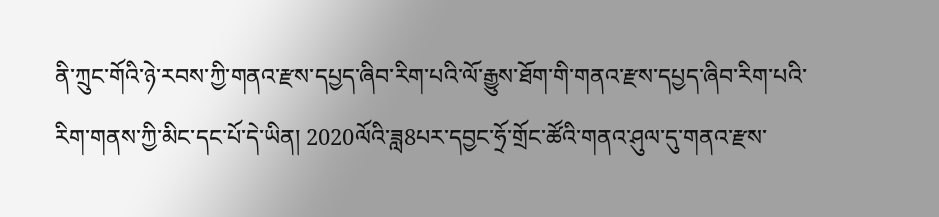ནི་ཀྲུང་གོའི་ཉེ་རབས་ཀྱི་གནའ་རྫས་དཔྱད་ཞིབ་རིག་པའི་ལོ་རྒྱུས་ཐོག་གི་གནའ་རྫས་དཔྱད་ཞིབ་རིག་པའི་རིག་གནས་ཀྱི་མིང་དང་པོ་དེ་ཡིན། 2020ལོའི་ཟླ8པར་དབྱང་ཧྲོ་གྲོང་ཚོའི་གནའ་ཤུལ་དུ་གནའ་རྫས་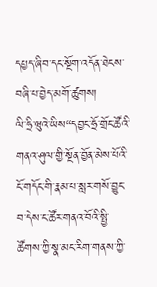དཔྱད་ཞིབ་དང་སྔོག་འདོན་ཐེངས་བཞི་པ་བྱེད་མགོ་ཚུགས།
ལི་ཧྲི་ཝུའེ་ཡིས“དབྱང་ཧྲོ་གྲོང་ཚོའི་གནའ་ཤུལ་གྱི་སྔོན་བྱོན་མེས་པོའི་ངོ་གདོང་གི་རྣམ་པ་སླར་གསོ་བྱུང་བ་དེས་ང་ཚོར་གནའ་བོའི་སྤྱི་ཚོགས་ཀྱི་སྣ་མང་རིག་གནས་ཀྱི་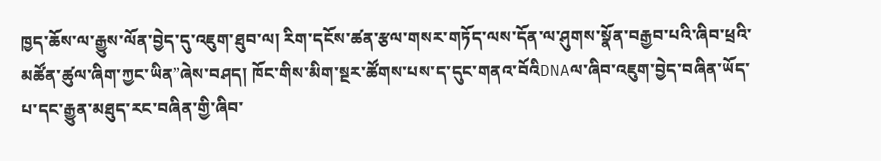ཁྱད་ཆོས་ལ་རྒྱུས་ལོན་བྱེད་དུ་འཇུག་ཐུབ་ལ། རིག་དངོས་ཚན་རྩལ་གསར་གཏོད་ལས་དོན་ལ་ཤུགས་སྣོན་བརྒྱབ་པའི་ཞིབ་ཕྲའི་མཚོན་ཚུལ་ཞིག་ཀྱང་ཡིན”ཞེས་བཤད། ཁོང་གིས་མིག་སྔར་ཚོགས་པས་ད་དུང་གནའ་བོའིDNAལ་ཞིབ་འཇུག་བྱེད་བཞིན་ཡོད་པ་དང་རྒྱུན་མཐུད་རང་བཞིན་གྱི་ཞིབ་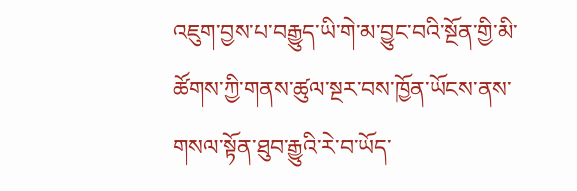འཇུག་བྱས་པ་བརྒྱུད་ཡི་གེ་མ་བྱུང་བའི་སྔོན་གྱི་མི་ཚོགས་ཀྱི་གནས་ཚུལ་སྔར་བས་ཁྱོན་ཡོངས་ནས་གསལ་སྟོན་ཐུབ་རྒྱུའི་རེ་བ་ཡོད་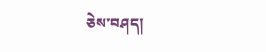ཅེས་བཤད།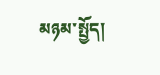མཉམ་སྤྱོད།